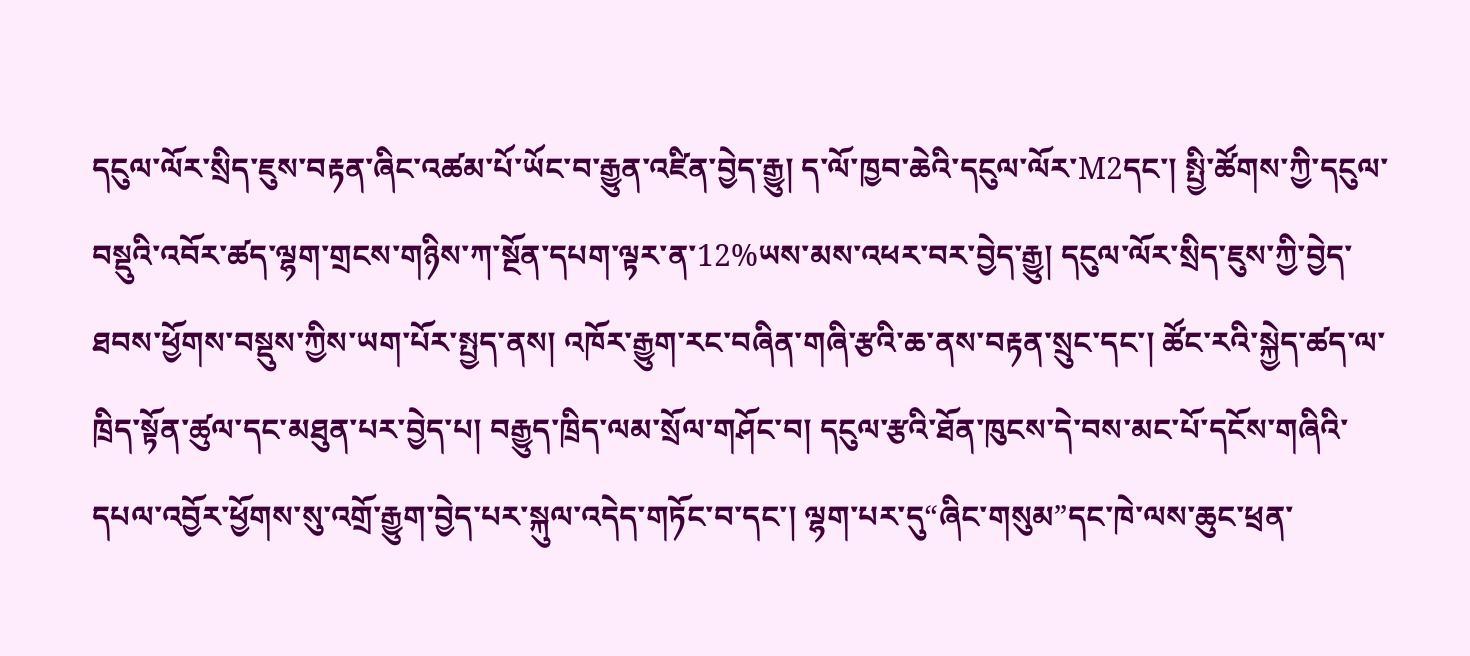དངུལ་ལོར་སྲིད་ཇུས་བརྟན་ཞིང་འཚམ་པོ་ཡོང་བ་རྒྱུན་འཛིན་བྱེད་རྒྱུ། ད་ལོ་ཁྱབ་ཆེའི་དངུལ་ལོར་M2དང་། སྤྱི་ཚོགས་ཀྱི་དངུལ་བསྡུའི་འབོར་ཚད་ལྷག་གྲངས་གཉིས་ཀ་སྔོན་དཔག་ལྟར་ན་12%ཡས་མས་འཕར་བར་བྱེད་རྒྱུ། དངུལ་ལོར་སྲིད་ཇུས་ཀྱི་བྱེད་ཐབས་ཕྱོགས་བསྡུས་ཀྱིས་ཡག་པོར་སྤྱད་ནས། འཁོར་རྒྱུག་རང་བཞིན་གཞི་རྩའི་ཆ་ནས་བརྟན་སྲུང་དང་། ཚོང་རའི་སྐྱེད་ཚད་ལ་ཁྲིད་སྟོན་ཚུལ་དང་མཐུན་པར་བྱེད་པ། བརྒྱུད་ཁྲིད་ལམ་སྲོལ་གཤོང་བ། དངུལ་རྩའི་ཐོན་ཁུངས་དེ་བས་མང་པོ་དངོས་གཞིའི་དཔལ་འབྱོར་ཕྱོགས་སུ་འགྲོ་རྒྱུག་བྱེད་པར་སྐུལ་འདེད་གཏོང་བ་དང་། ལྷག་པར་དུ“ཞིང་གསུམ”དང་ཁེ་ལས་ཆུང་ཕྲན་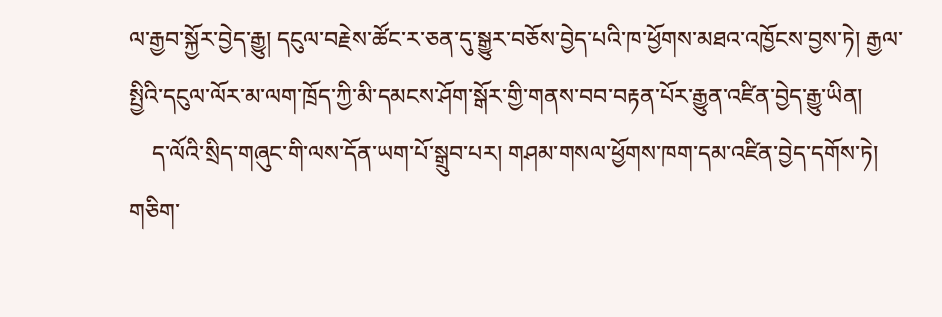ལ་རྒྱབ་སྐྱོར་བྱེད་རྒྱུ། དངུལ་བརྗེས་ཚོང་ར་ཅན་དུ་སྒྱུར་བཅོས་བྱེད་པའི་ཁ་ཕྱོགས་མཐའ་འཁྱོངས་བྱས་ཏེ། རྒྱལ་སྤྱིའི་དངུལ་ལོར་མ་ལག་ཁྲོད་ཀྱི་མི་དམངས་ཤོག་སྒོར་གྱི་གནས་བབ་བརྟན་པོར་རྒྱུན་འཛིན་བྱེད་རྒྱུ་ཡིན།
    ད་ལོའི་སྲིད་གཞུང་གི་ལས་དོན་ཡག་པོ་སྒྲུབ་པར། གཤམ་གསལ་ཕྱོགས་ཁག་དམ་འཛིན་བྱེད་དགོས་ཏེ། གཅིག་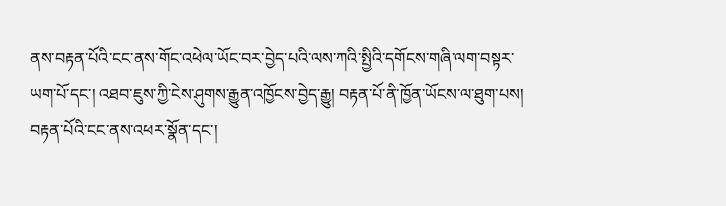ནས་བརྟན་པོའི་ངང་ནས་གོང་འཕེལ་ཡོང་བར་བྱེད་པའི་ལས་ཀའི་སྤྱིའི་དགོངས་གཞི་ལག་བསྟར་ཡག་པོ་དང་། འཐབ་ཇུས་ཀྱི་ངེས་ཤུགས་རྒྱུན་འཁྱོངས་བྱེད་རྒྱུ། བརྟན་པོ་ནི་ཁྱོན་ཡོངས་ལ་ཐུག་པས། བརྟན་པོའི་ངང་ནས་འཕར་སྣོན་དང་།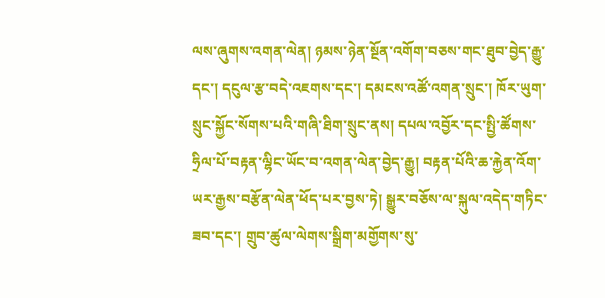ལས་ཞུགས་འགན་ལེན། ཉམས་ཉེན་སྔོན་འགོག་བཅས་གང་ཐུབ་བྱེད་རྒྱུ་དང་། དངུལ་རྩ་བདེ་འཇགས་དང་། དམངས་འཚོ་འགན་སྲུང་། ཁོར་ཡུག་སྲུང་སྐྱོང་སོགས་པའི་གཞི་ཐིག་སྲུང་ནས། དཔལ་འབྱོར་དང་སྤྱི་ཚོགས་ཧྲིལ་པོ་བརྟན་ལྷིང་ཡོང་བ་འགན་ལེན་བྱེད་རྒྱུ། བརྟན་པོའི་ཆ་རྐྱེན་འོག་ཡར་རྒྱས་བརྩོན་ལེན་ཕོད་པར་བྱས་ཏེ། སྒྱུར་བཅོས་ལ་སྐུལ་འདེད་གཏིང་ཟབ་དང་། གྲུབ་ཚུལ་ལེགས་སྒྲིག་མགྱོགས་སུ་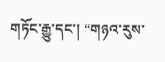གཏོང་རྒྱུ་དང་། “གཉའ་རུས་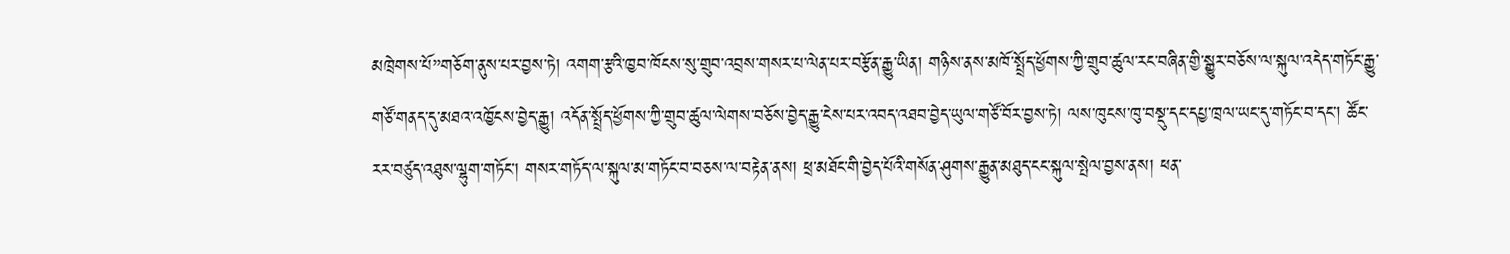མཁྲེགས་པོ”གཅོག་ནུས་པར་བྱས་ཏེ། འགག་རྩའི་ཁྱབ་ཁོངས་སུ་གྲུབ་འབྲས་གསར་པ་ལེན་པར་བརྩོན་རྒྱུ་ཡིན། གཉིས་ནས་མཁོ་སྤྲོད་ཕྱོགས་ཀྱི་གྲུབ་ཚུལ་རང་བཞིན་གྱི་སྒྱུར་བཅོས་ལ་སྐུལ་འདེད་གཏོང་རྒྱུ་གཙོ་གནད་དུ་མཐའ་འཁྱོངས་བྱེད་རྒྱུ། འདོན་སྤྲོད་ཕྱོགས་ཀྱི་གྲུབ་ཚུལ་ལེགས་བཅོས་བྱེད་རྒྱུ་ངེས་པར་འབད་འཐབ་བྱེད་ཡུལ་གཙོ་བོར་བྱས་ཏེ། ལས་ཁུངས་ཁུ་བསྡུ་དང་དཔྱ་ཁྲལ་ཡང་དུ་གཏོང་བ་དང་། ཚོང་རར་བཙུད་འཐུས་ལྷུག་གཏོང་། གསར་གཏོད་ལ་སྐུལ་མ་གཏོང་བ་བཅས་ལ་བརྟེན་ནས། ཕྲ་མཐོང་གི་བྱེད་པོའི་གསོན་ཤུགས་རྒྱུན་མཐུད་ངང་སྐུལ་སྤེལ་བྱས་ནས། ཕན་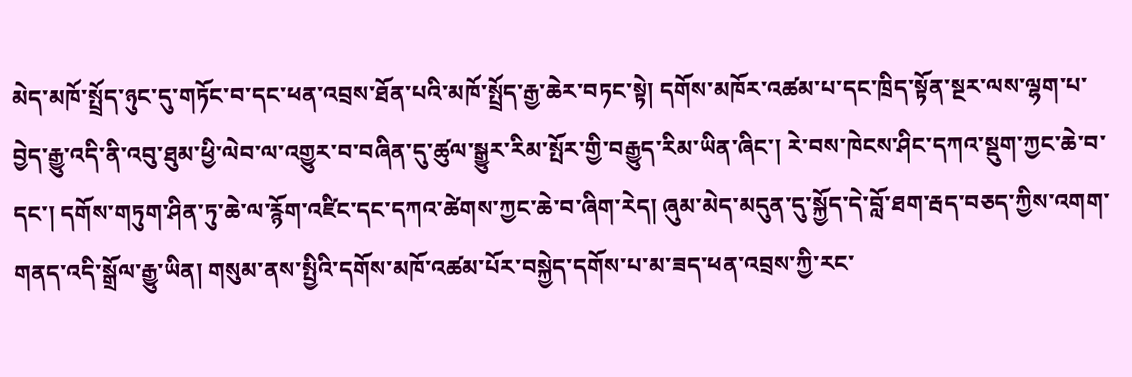མེད་མཁོ་སྤྲོད་ཉུང་དུ་གཏོང་བ་དང་ཕན་འབྲས་ཐོན་པའི་མཁོ་སྤྲོད་རྒྱ་ཆེར་བཏང་སྟེ། དགོས་མཁོར་འཚམ་པ་དང་ཁྲིད་སྟོན་སྔར་ལས་ལྷག་པ་བྱེད་རྒྱུ་འདི་ནི་འབུ་ཐུམ་ཕྱི་ལེབ་ལ་འགྱུར་བ་བཞིན་དུ་ཚུལ་སྒྱུར་རིམ་སྤོར་གྱི་བརྒྱུད་རིམ་ཡིན་ཞིང་། རེ་བས་ཁེངས་ཤིང་དཀའ་སྡུག་ཀྱང་ཆེ་བ་དང་། དགོས་གཏུག་ཤིན་ཏུ་ཆེ་ལ་རྙོག་འཛིང་དང་དཀའ་ཚེགས་ཀྱང་ཆེ་བ་ཞིག་རེད། ཞུམ་མེད་མདུན་དུ་སྐྱོད་དེ་བློ་ཐག་རྦད་བཅད་ཀྱིས་འགག་གནད་འདི་སྒྲོལ་རྒྱུ་ཡིན། གསུམ་ནས་སྤྱིའི་དགོས་མཁོ་འཚམ་པོར་བསྐྱེད་དགོས་པ་མ་ཟད་ཕན་འབྲས་ཀྱི་རང་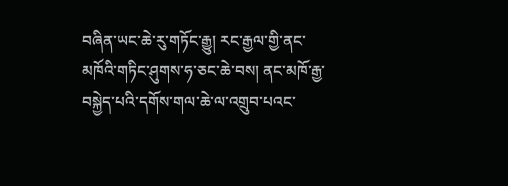བཞིན་ཡང་ཆེ་རུ་གཏོང་རྒྱུ། རང་རྒྱལ་གྱི་ནང་མཁོའི་གཏིང་ཤུགས་ཧ་ཅང་ཆེ་བས། ནང་མཁོ་རྒྱ་བསྐྱེད་པའི་དགོས་གལ་ཆེ་ལ་འགྲུབ་པའང་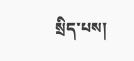སྲིད་པས།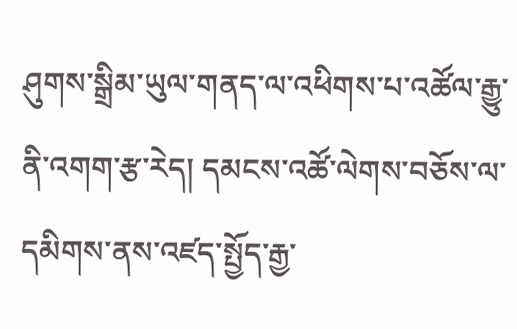ཤུགས་སྒྲིམ་ཡུལ་གནད་ལ་འཕིགས་པ་འཚོལ་རྒྱུ་ནི་འགག་རྩ་རེད། དམངས་འཚོ་ལེགས་བཅོས་ལ་དམིགས་ནས་འཛད་སྤྱོད་རྒྱ་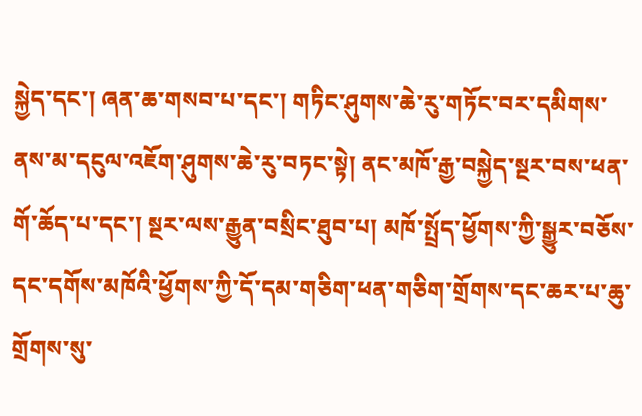སྐྱེད་དང་། ཞན་ཆ་གསབ་པ་དང་། གཏིང་ཤུགས་ཆེ་རུ་གཏོང་བར་དམིགས་ནས་མ་དངུལ་འཇོག་ཤུགས་ཆེ་རུ་བཏང་སྟེ། ནང་མཁོ་རྒྱ་བསྐྱེད་སྔར་བས་ཕན་གོ་ཆོད་པ་དང་། སྔར་ལས་རྒྱུན་བསྲིང་ཐུབ་པ། མཁོ་སྤྲོད་ཕྱོགས་ཀྱི་སྒྱུར་བཅོས་དང་དགོས་མཁོའི་ཕྱོགས་ཀྱི་དོ་དམ་གཅིག་ཕན་གཅིག་གྲོགས་དང་ཆར་པ་ཆུ་གྲོགས་སུ་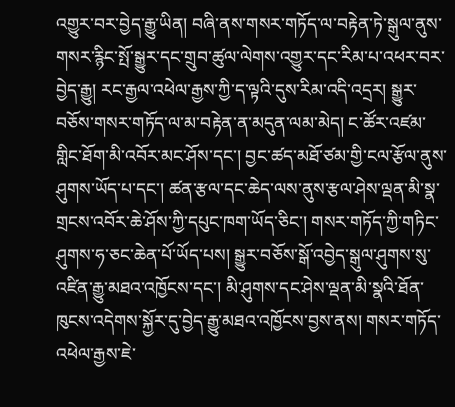འགྱུར་བར་བྱེད་རྒྱུ་ཡིན། བཞི་ནས་གསར་གཏོད་ལ་བརྟེན་ཏེ་སྒུལ་ནུས་གསར་རྙིང་སྤོ་སྒྱུར་དང་གྲུབ་ཚུལ་ལེགས་འགྱུར་དང་རིམ་པ་འཕར་བར་བྱེད་རྒྱུ། རང་རྒྱལ་འཕེལ་རྒྱས་ཀྱི་ད་ལྟའི་དུས་རིམ་འདི་འདྲར། སྒྱུར་བཅོས་གསར་གཏོད་ལ་མ་བརྟེན་ན་མདུན་ལམ་མེད། ང་ཚོར་འཛམ་གླིང་ཐོག་མི་འབོར་མང་ཤོས་དང་། བྱང་ཚད་མཐོ་ཙམ་གྱི་ངལ་རྩོལ་ནུས་ཤུགས་ཡོད་པ་དང་། ཚན་རྩལ་དང་ཆེད་ལས་ནུས་རྩལ་ཤེས་ལྡན་མི་སྣ་གྲངས་འབོར་ཆེ་ཤོས་ཀྱི་དཔུང་ཁག་ཡོད་ཅིང་། གསར་གཏོད་ཀྱི་གཏིང་ཤུགས་ཧ་ཅང་ཆེན་པོ་ཡོད་པས། སྒྱུར་བཅོས་སྒོ་འབྱེད་སྒུལ་ཤུགས་སུ་འཛིན་རྒྱུ་མཐའ་འཁྱོངས་དང་། མི་ཤུགས་དང་ཤེས་ལྡན་མི་སྣའི་ཐོན་ཁུངས་འདེགས་སྐྱོར་དུ་བྱེད་རྒྱུ་མཐའ་འཁྱོངས་བྱས་ནས། གསར་གཏོད་འཕེལ་རྒྱས་ཇེ་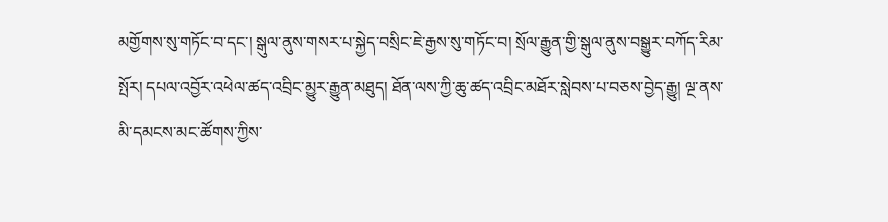མགྱོགས་སུ་གཏོང་བ་དང་། སྒུལ་ནུས་གསར་པ་སྐྱེད་བསྲིང་ཇེ་རྒྱས་སུ་གཏོང་བ། སྲོལ་རྒྱུན་གྱི་སྒུལ་ནུས་བསྒྱུར་བཀོད་རིམ་སྤོར། དཔལ་འབྱོར་འཕེལ་ཚད་འབྲིང་མྱུར་རྒྱུན་མཐུད། ཐོན་ལས་ཀྱི་ཆུ་ཚད་འབྲིང་མཐོར་སླེབས་པ་བཅས་བྱེད་རྒྱུ། ལྔ་ནས་མི་དམངས་མང་ཚོགས་ཀྱིས་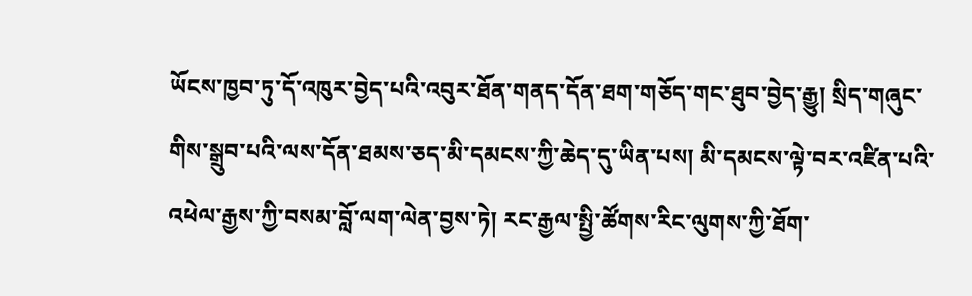ཡོངས་ཁྱབ་ཏུ་དོ་འཁུར་བྱེད་པའི་འབུར་ཐོན་གནད་དོན་ཐག་གཅོད་གང་ཐུབ་བྱེད་རྒྱུ། སྲིད་གཞུང་གིས་སྒྲུབ་པའི་ལས་དོན་ཐམས་ཅད་མི་དམངས་ཀྱི་ཆེད་དུ་ཡིན་པས། མི་དམངས་ལྟེ་བར་འཛིན་པའི་འཕེལ་རྒྱས་ཀྱི་བསམ་བློ་ལག་ལེན་བྱས་ཏེ། རང་རྒྱལ་སྤྱི་ཚོགས་རིང་ལུགས་ཀྱི་ཐོག་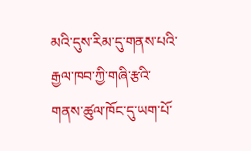མའི་དུས་རིམ་དུ་གནས་པའི་རྒྱལ་ཁབ་ཀྱི་གཞི་རྩའི་གནས་ཚུལ་ཁོང་དུ་ཡག་པོ་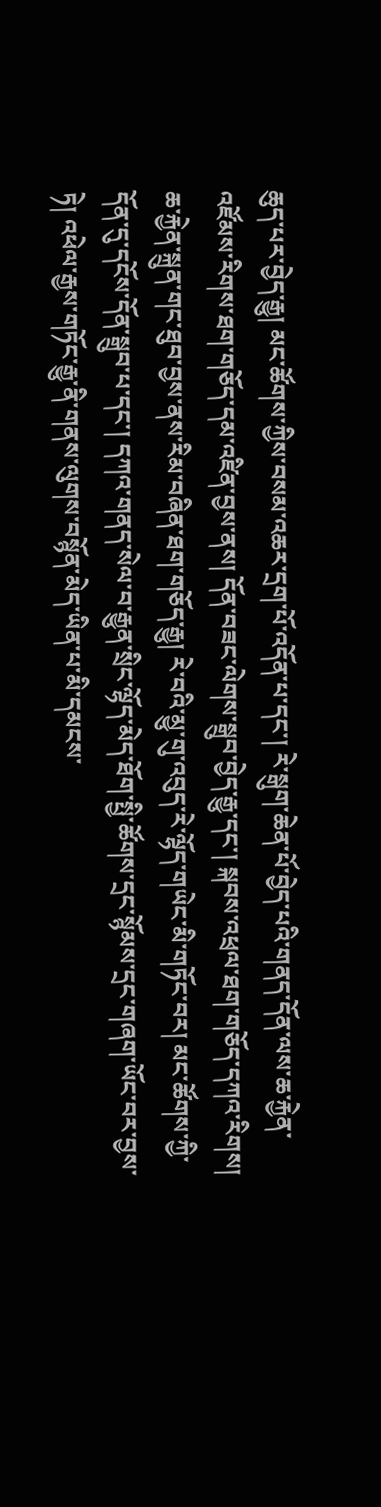ཆུད་པར་བྱེད་རྒྱུ། མང་ཚོགས་ཀྱིས་བསམ་འཆར་དྲག་པོ་འདོན་པ་དང་། རེ་སྒུག་ཆེན་པོ་བྱེད་པའི་གནད་དོན་ལས་ཆ་རྐྱེན་འཛོམས་རིགས་ཐག་གཅོད་དམ་འཛིན་བྱས་ནས། དོན་བཟང་ལེགས་སྒྲུབ་བྱེད་རྒྱུ་དང་། སྐབས་འཕྲལ་ཐག་གཅོད་དཀའ་རིགས། ཆ་རྐྱེན་སྐྲུན་གང་ཐུབ་བྱས་ནས་རིམ་བཞིན་ཐག་གཅོད་རྒྱུ། རེ་བའི་མྱུ་གུ་འབུད་རེ་ལྷོད་གཡེང་མི་གཏོང་བར། མང་ཚོགས་ཀྱི་དོན་དུ་དངོས་དོན་སྒྲུབ་པ་དང་། དཀའ་གནད་སེལ་བ་རྒྱུན་སྲིང་ལྷོད་མེད་ཐོག་སྤྱི་ཚོགས་དྲང་སྙོམས་དྲང་གཞག་ཡོང་བར་བྱས་ཏེ། འཕེལ་རྒྱས་གཏོང་རྒྱུ་ནི་གནས་ལུགས་བསྙོན་མེད་ཡིན་པ་མི་དམངས་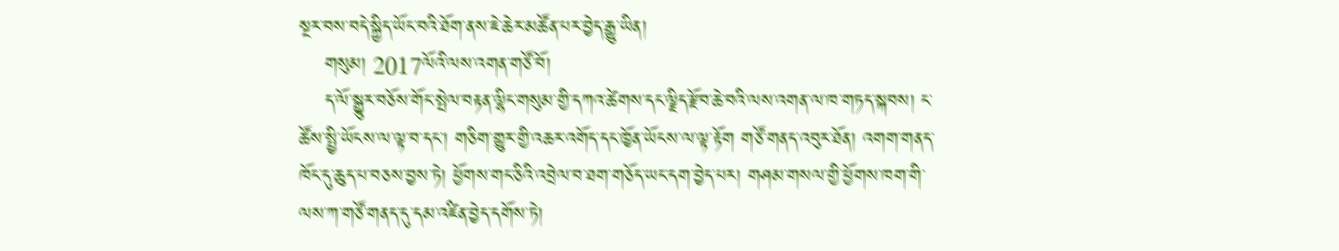སྔར་བས་བདེ་སྐྱིད་ཡོང་བའི་ཐོག་ནས་ཇེ་ཆེར་མཚོན་པར་བྱེད་རྒྱུ་ཡིན།
    གསུམ། 2017ལོའི་ལས་འགན་གཙོ་བོ།
    ད་ལོ་སྒྱུར་བཅོས་གོང་སྤེལ་བརྟན་ལྷིང་གསུམ་གྱི་དཀའ་ཚེགས་དང་ལྗིད་རྫོབ་ཆེ་བའི་ལས་འགན་ལ་ཁ་གཏད་སྐབས། ང་ཚོས་སྤྱི་ཡོངས་ལ་ལྟ་བ་དང་། གཅིག་གྱུར་གྱི་འཆར་འགོད་དང་ཁྱོན་ཡོངས་ལ་ལྟ་རྟོག གཙོ་གནད་འབུར་ཐོན། འགག་གནད་ཁོང་དུ་ཆུད་པ་བཅས་བྱས་ཏེ། ཕྱོགས་གང་ཅིའི་འབྲེལ་བ་ཐག་གཅོད་ཡང་དག་བྱེད་པར། གཤམ་གསལ་གྱི་ཕྱོགས་ཁག་གི་ལས་ཀ་གཙོ་གནད་དུ་དམ་འཛིན་བྱེད་དགོས་ཏེ།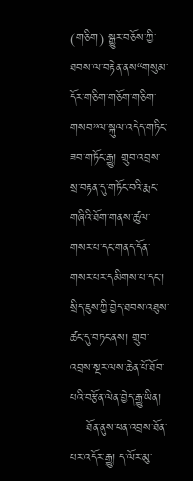(གཅིག) སྒྱུར་བཅོས་ཀྱི་ཐབས་ལ་བརྟེན་ནས“གསུམ་དོར་གཅིག་གཅོག་གཅིག་གསབ”ལ་སྐུལ་འདེད་གཏིང་ཟབ་གཏོང་རྒྱུ། གྲུབ་འབྲས་སྲ་བརྟན་དུ་གཏོང་བའི་རྨང་གཞིའི་ཐོག་གནས་ཚུལ་གསར་པ་དང་གནད་དོན་གསར་པར་དམིགས་པ་དང་། སྲིད་ཇུས་ཀྱི་བྱེད་ཐབས་འཐུས་ཚང་དུ་བཏང་ནས། གྲུབ་འབྲས་སྔར་ལས་ཆེན་པོ་ཐོབ་པའི་བརྩོན་ལེན་བྱེད་རྒྱུ་ཡིན།
    ཐོན་ནུས་ཕན་འབྲས་ཐོན་པར་འདོར་རྒྱུ། ད་ལོར་མུ་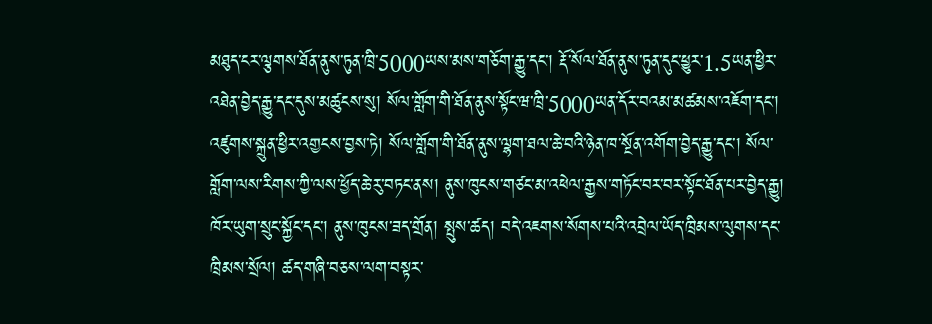མཐུད་ངར་ལྕགས་ཐོན་ནུས་ཏུན་ཁྲི་5000ཡས་མས་གཅོག་རྒྱུ་དང་། རྡོ་སོལ་ཐོན་ནུས་ཏུན་དུང་ཕྱུར་1.5ཡན་ཕྱིར་འཐེན་བྱེད་རྒྱུ་དང་དུས་མཚུངས་སུ། སོལ་གློག་གི་ཐོན་ནུས་སྟོང་ཝ་ཁྲི་5000ཡན་དོར་བའམ་མཚམས་འཇོག་དང་། འཛུགས་སྐྲུན་ཕྱིར་འགྱངས་བྱས་ཏེ། སོལ་གློག་གི་ཐོན་ནུས་ལྷག་ཐལ་ཆེ་བའི་ཉེན་ཁ་སྔོན་འགོག་བྱེད་རྒྱུ་དང་། སོལ་གློག་ལས་རིགས་ཀྱི་ལས་ཕྱོད་ཆེ་རུ་བཏང་ནས། ནུས་ཁུངས་གཙང་མ་འཕེལ་རྒྱས་གཏོང་བར་བར་སྟོང་ཐོན་པར་བྱེད་རྒྱུ། ཁོར་ཡུག་སྲུང་སྐྱོང་དང་། ནུས་ཁུངས་ཟད་གྲོན། སྤུས་ཚད། བདེ་འཇགས་སོགས་པའི་འབྲེལ་ཡོད་ཁྲིམས་ལུགས་དང་ཁྲིམས་སྲོལ། ཚད་གཞི་བཅས་ལག་བསྟར་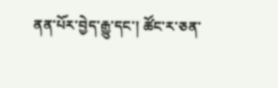ནན་པོར་བྱེད་རྒྱུ་དང་། ཚོང་ར་ཅན་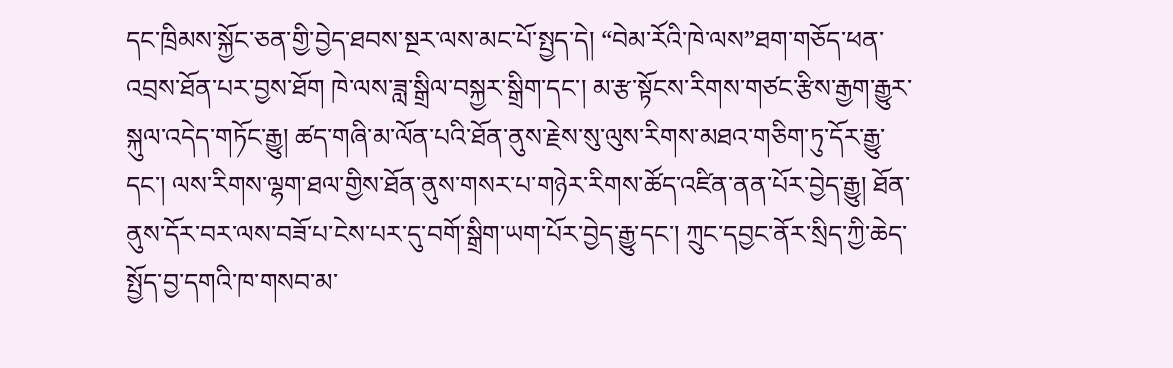དང་ཁྲིམས་སྐྱོང་ཅན་གྱི་བྱེད་ཐབས་སྔར་ལས་མང་པོ་སྤྱད་དེ། “བེམ་རོའི་ཁེ་ལས”ཐག་གཅོད་ཕན་འབྲས་ཐོན་པར་བྱས་ཐོག ཁེ་ལས་ཟླ་སྒྲིལ་བསྐྱར་སྒྲིག་དང་། མ་རྩ་སྟོངས་རིགས་གཙང་རྩིས་རྒྱག་རྒྱུར་སྐུལ་འདེད་གཏོང་རྒྱུ། ཚད་གཞི་མ་ལོན་པའི་ཐོན་ནུས་རྗེས་སུ་ལུས་རིགས་མཐའ་གཅིག་ཏུ་དོར་རྒྱུ་དང་། ལས་རིགས་ལྷག་ཐལ་གྱིས་ཐོན་ནུས་གསར་པ་གཉེར་རིགས་ཚོད་འཛིན་ནན་པོར་བྱེད་རྒྱུ། ཐོན་ནུས་དོར་བར་ལས་བཟོ་པ་ངེས་པར་དུ་བགོ་སྒྲིག་ཡག་པོར་བྱེད་རྒྱུ་དང་། ཀྲུང་དབྱང་ནོར་སྲིད་ཀྱི་ཆེད་སྤྱོད་བྱ་དགའི་ཁ་གསབ་མ་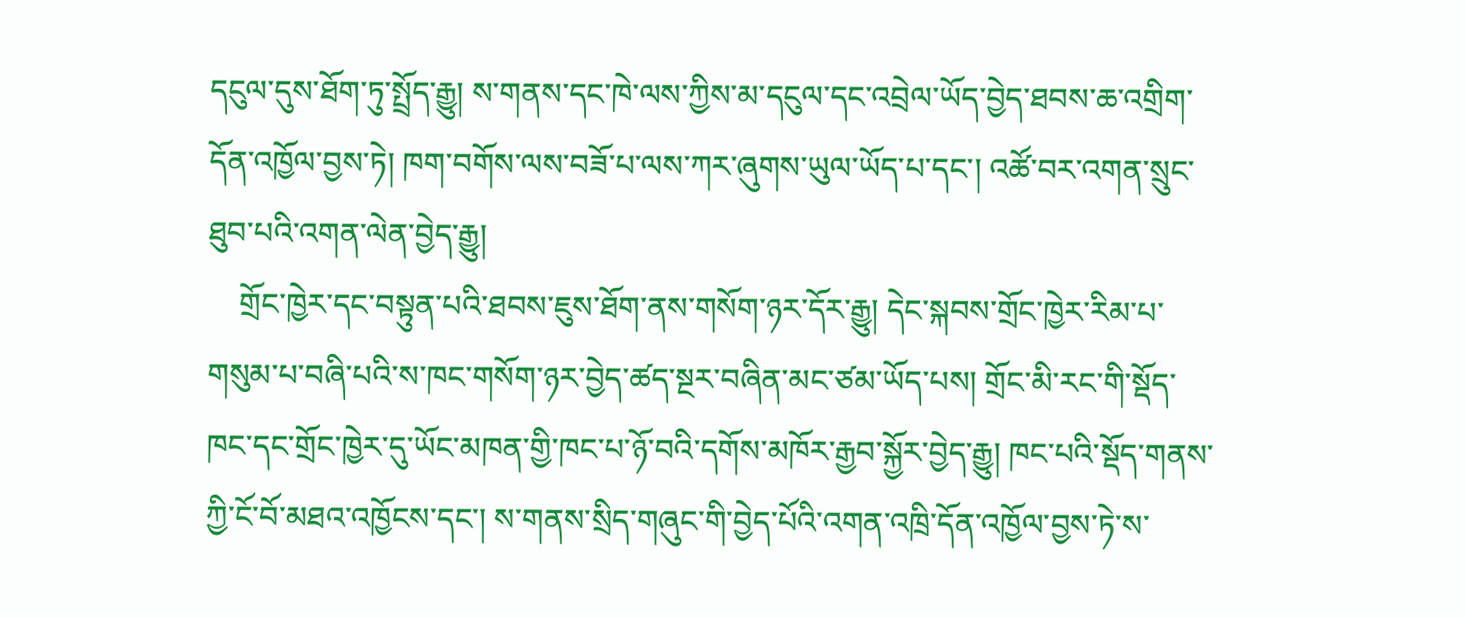དངུལ་དུས་ཐོག་ཏུ་སྤྲོད་རྒྱུ། ས་གནས་དང་ཁེ་ལས་ཀྱིས་མ་དངུལ་དང་འབྲེལ་ཡོད་བྱེད་ཐབས་ཆ་འགྲིག་དོན་འཁྱོལ་བྱས་ཏེ། ཁག་བགོས་ལས་བཟོ་པ་ལས་ཀར་ཞུགས་ཡུལ་ཡོད་པ་དང་། འཚོ་བར་འགན་སྲུང་ཐུབ་པའི་འགན་ལེན་བྱེད་རྒྱུ།
    གྲོང་ཁྱེར་དང་བསྟུན་པའི་ཐབས་ཇུས་ཐོག་ནས་གསོག་ཉར་དོར་རྒྱུ། དེང་སྐབས་གྲོང་ཁྱེར་རིམ་པ་གསུམ་པ་བཞི་པའི་ས་ཁང་གསོག་ཉར་བྱེད་ཚད་སྔར་བཞིན་མང་ཙམ་ཡོད་པས། གྲོང་མི་རང་གི་སྡོད་ཁང་དང་གྲོང་ཁྱེར་དུ་ཡོང་མཁན་གྱི་ཁང་པ་ཉོ་བའི་དགོས་མཁོར་རྒྱབ་སྐྱོར་བྱེད་རྒྱུ། ཁང་པའི་སྡོད་གནས་ཀྱི་ངོ་བོ་མཐའ་འཁྱོངས་དང་། ས་གནས་སྲིད་གཞུང་གི་བྱེད་པོའི་འགན་འཁྲི་དོན་འཁྱོལ་བྱས་ཏེ་ས་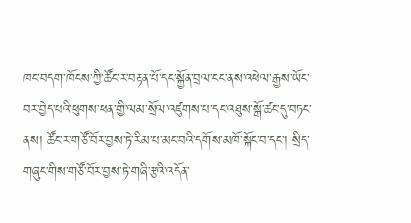ཁང་བདག་ཁོངས་ཀྱི་ཚོང་ར་བརྟན་པོ་དང་སྐྱོན་བྲལ་ངང་ནས་འཕེལ་རྒྱས་ཡོང་བར་བྱེད་པའི་ཕུགས་ཕན་གྱི་ལམ་སྲོལ་འཛུགས་པ་དང་འཐུས་སྒོ་ཚང་དུ་བཏང་ནས། ཚོང་ར་གཙོ་བོར་བྱས་ཏེ་རིམ་པ་མང་བའི་དགོས་མཁོ་སྐོང་བ་དང་། སྲིད་གཞུང་གིས་གཙོ་བོར་བྱས་ཏེ་གཞི་རྩའི་འདོན་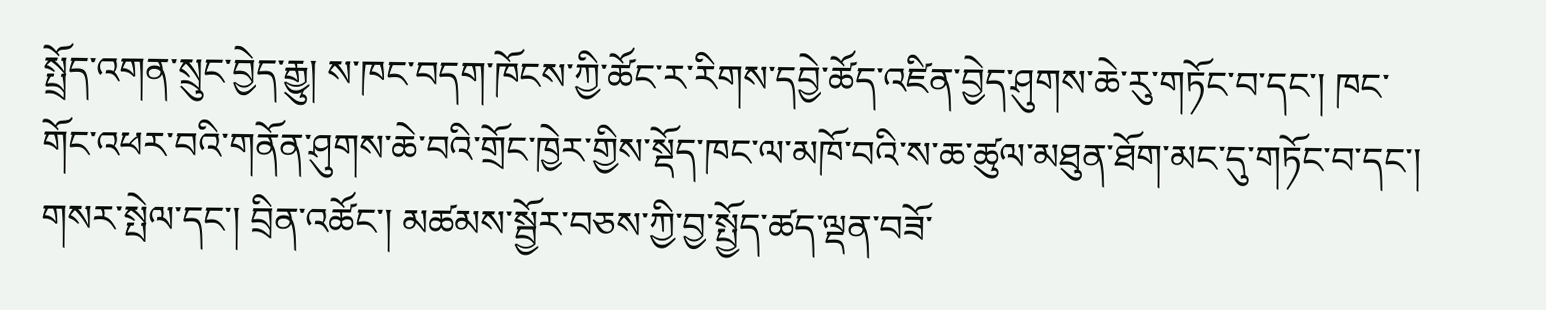སྤྲོད་འགན་སྲུང་བྱེད་རྒྱུ། ས་ཁང་བདག་ཁོངས་ཀྱི་ཚོང་ར་རིགས་དབྱེ་ཚོད་འཛིན་བྱེད་ཤུགས་ཆེ་རུ་གཏོང་བ་དང་། ཁང་གོང་འཕར་བའི་གནོན་ཤུགས་ཆེ་བའི་གྲོང་ཁྱེར་གྱིས་སྡོད་ཁང་ལ་མཁོ་བའི་ས་ཆ་ཚུལ་མཐུན་ཐོག་མང་དུ་གཏོང་བ་དང་། གསར་སྤེལ་དང་། བྲིན་འཚོང་། མཚམས་སྦྱོར་བཅས་ཀྱི་བྱ་སྤྱོད་ཚད་ལྡན་བཟོ་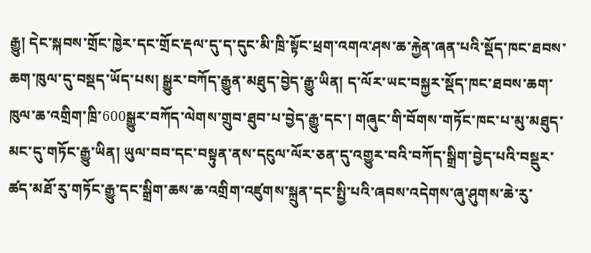རྒྱུ། དེང་སྐབས་གྲོང་ཁྱེར་དང་གྲོང་རྡལ་དུ་ད་དུང་མི་ཁྲི་སྟོང་ཕྲག་འགའ་ཤས་ཆ་རྐྱེན་ཞན་པའི་སྡོད་ཁང་ཐབས་ཆག་ཁུལ་དུ་བསྡད་ཡོད་པས། སྒྱུར་བཀོད་རྒྱུན་མཐུད་བྱེད་རྒྱུ་ཡིན། ད་ལོར་ཡང་བསྐྱར་སྡོད་ཁང་ཐབས་ཆག་ཁུལ་ཆ་འགྲིག་ཁྲི་600སྒྱུར་བཀོད་ལེགས་གྲུབ་ཐུབ་པ་བྱེད་རྒྱུ་དང་། གཞུང་གི་བོགས་གཏོང་ཁང་པ་མུ་མཐུད་མང་དུ་གཏོང་རྒྱུ་ཡིན། ཡུལ་བབ་དང་བསྟུན་ནས་དངུལ་ལོར་ཅན་དུ་འགྱུར་བའི་བཀོད་སྒྲིག་བྱེད་པའི་བསྡུར་ཚད་མཐོ་རུ་གཏོང་རྒྱུ་དང་སྒྲིག་ཆས་ཆ་འགྲིག་འཛུགས་སྐྲུན་དང་སྤྱི་པའི་ཞབས་འདེགས་ཞུ་ཤུགས་ཆེ་རུ་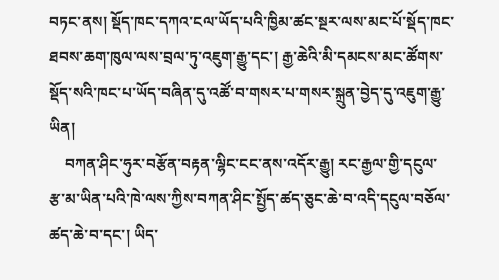བཏང་ནས། སྡོད་ཁང་དཀའ་ངལ་ཡོད་པའི་ཁྱིམ་ཚང་སྔར་ལས་མང་པོ་སྡོད་ཁང་ཐབས་ཆག་ཁུལ་ལས་བྲལ་ཏུ་འཇུག་རྒྱུ་དང་། རྒྱ་ཆེའི་མི་དམངས་མང་ཚོགས་སྡོད་སའི་ཁང་པ་ཡོད་བཞིན་དུ་འཚོ་བ་གསར་པ་གསར་སྐྲུན་བྱེད་དུ་འཇུག་རྒྱུ་ཡིན།
    བཀན་ཤིང་ཧུར་བརྩོན་བརྟན་ལྷིང་ངང་ནས་འདོར་རྒྱུ། རང་རྒྱལ་གྱི་དངུལ་རྩ་མ་ཡིན་པའི་ཁེ་ལས་ཀྱིས་བཀན་ཤིང་སྤྱོད་ཚད་ཅུང་ཆེ་བ་འདི་དངུལ་བཅོལ་ཚད་ཆེ་བ་དང་། ཡིད་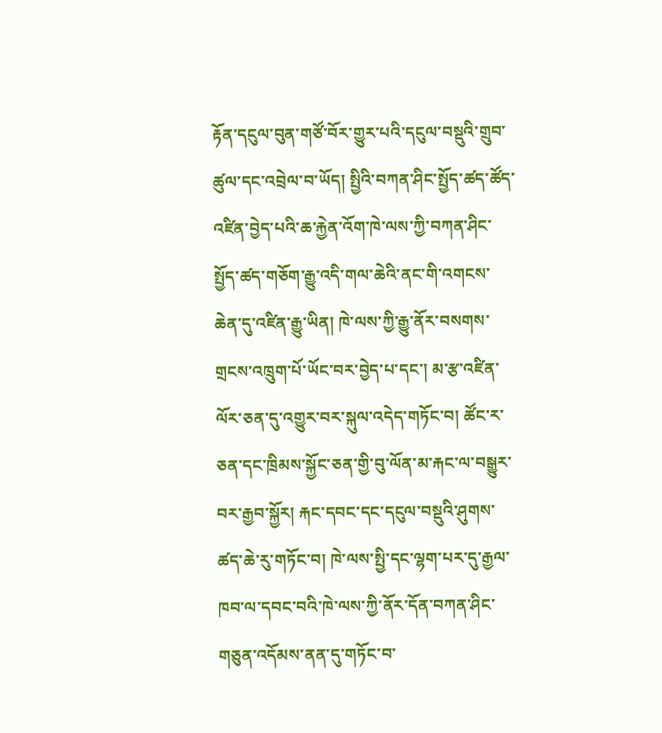རྟོན་དངུལ་བུན་གཙོ་བོར་གྱུར་པའི་དངུལ་བསྡུའི་གྲུབ་ཚུལ་དང་འབྲེལ་བ་ཡོད། སྤྱིའི་བཀན་ཤིང་སྤྱོད་ཚད་ཚོད་འཛིན་བྱེད་པའི་ཆ་རྐྱེན་འོག་ཁེ་ལས་ཀྱི་བཀན་ཤིང་སྤྱོད་ཚད་གཅོག་རྒྱུ་འདི་གལ་ཆེའི་ནང་གི་འགངས་ཆེན་དུ་འཛིན་རྒྱུ་ཡིན། ཁེ་ལས་ཀྱི་རྒྱུ་ནོར་བསགས་གྲངས་འཁྲུག་པོ་ཡོང་བར་བྱེད་པ་དང་། མ་རྩ་འཛིན་ལོར་ཅན་དུ་འགྱུར་བར་སྐུལ་འདེད་གཏོང་བ། ཚོང་ར་ཅན་དང་ཁྲིམས་སྐྱོང་ཅན་གྱི་བུ་ལོན་མ་རྐང་ལ་བསྒྱུར་བར་རྒྱབ་སྐྱོར། རྐང་དབང་དང་དངུལ་བསྡུའི་ཤུགས་ཚད་ཆེ་རུ་གཏོང་བ། ཁེ་ལས་སྤྱི་དང་ལྷག་པར་དུ་རྒྱལ་ཁབ་ལ་དབང་བའི་ཁེ་ལས་ཀྱི་ནོར་དོན་བཀན་ཤིང་གཅུན་འདོམས་ནན་དུ་གཏོང་བ་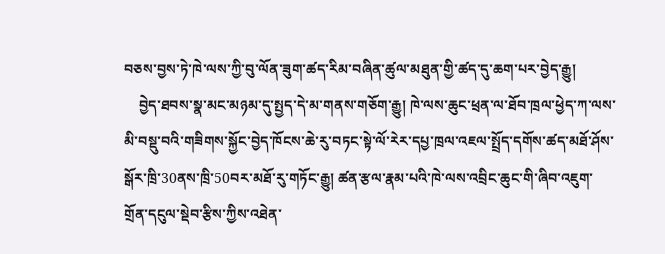བཅས་བྱས་ཏེ་ཁེ་ལས་ཀྱི་བུ་ལོན་ཟུག་ཚད་རིམ་བཞིན་ཚུལ་མཐུན་གྱི་ཚད་དུ་ཆག་པར་བྱེད་རྒྱུ།
    བྱེད་ཐབས་སྣ་མང་མཉམ་དུ་སྤྱད་དེ་མ་གནས་གཅོག་རྒྱུ། ཁེ་ལས་ཆུང་ཕྲན་ལ་ཐོབ་ཁྲལ་ཕྱེད་ཀ་ལས་མི་བསྡུ་བའི་གཟིགས་སྐྱོང་བྱེད་ཁོངས་ཆེ་རུ་བཏང་སྟེ་ལོ་རེར་དཔྱ་ཁྲལ་འཇལ་སྤྲོད་དགོས་ཚད་མཐོ་ཤོས་སྒོར་ཁྲི་30ནས་ཁྲི་50བར་མཐོ་རུ་གཏོང་རྒྱུ། ཚན་རྩལ་རྣམ་པའི་ཁེ་ལས་འབྲིང་ཆུང་གི་ཞིབ་འཇུག་གྲོན་དངུལ་སྡེབ་རྩིས་ཀྱིས་འཐེན་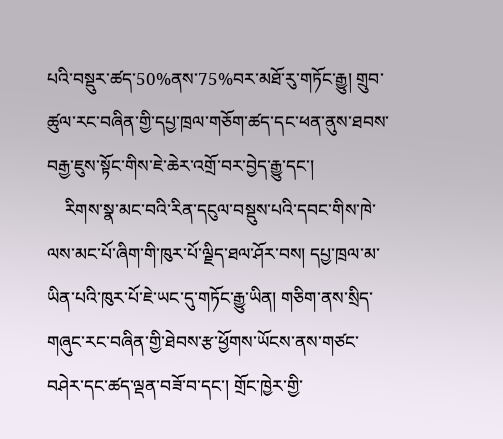པའི་བསྡུར་ཚད་50%ནས་75%བར་མཐོ་རུ་གཏོང་རྒྱུ། གྲུབ་ཚུལ་རང་བཞིན་གྱི་དཔྱ་ཁྲལ་གཅོག་ཚད་དང་ཕན་ནུས་ཐབས་བརྒྱ་ཇུས་སྟོང་གིས་ཇེ་ཆེར་འགྲོ་བར་བྱེད་རྒྱུ་དང་།
    རིགས་སྣ་མང་བའི་རིན་དངུལ་བསྡུས་པའི་དབང་གིས་ཁེ་ལས་མང་པོ་ཞིག་གི་ཁུར་པོ་ལྗིད་ཐལ་ཤོར་བས། དཔྱ་ཁྲལ་མ་ཡིན་པའི་ཁུར་པོ་ཇེ་ཡང་དུ་གཏོང་རྒྱུ་ཡིན། གཅིག་ནས་སྲིད་གཞུང་རང་བཞིན་གྱི་ཐེབས་རྩ་ཕྱོགས་ཡོངས་ནས་གཙང་བཤེར་དང་ཚད་ལྡན་བཟོ་བ་དང་། གྲོང་ཁྱེར་གྱི་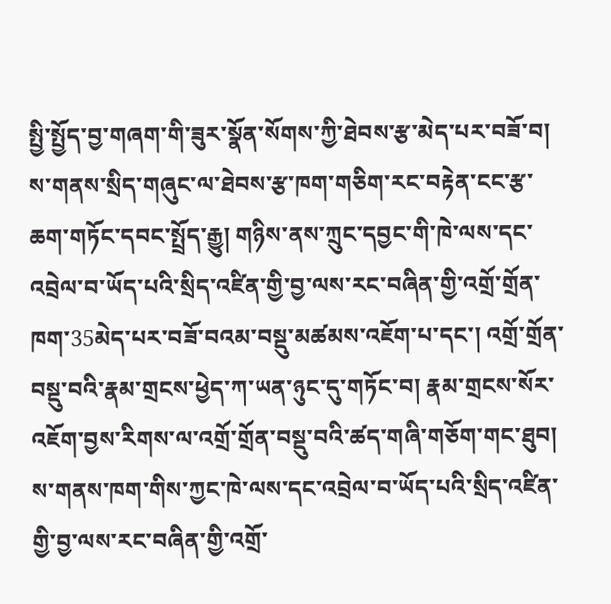སྤྱི་སྤྱོད་བྱ་གཞག་གི་ཟུར་སྣོན་སོགས་ཀྱི་ཐེབས་རྩ་མེད་པར་བཟོ་བ། ས་གནས་སྲིད་གཞུང་ལ་ཐེབས་རྩ་ཁག་གཅིག་རང་བརྟེན་ངང་རྩ་ཆག་གཏོང་དབང་སྤྲོད་རྒྱུ། གཉིས་ནས་ཀྲུང་དབྱང་གི་ཁེ་ལས་དང་འབྲེལ་བ་ཡོད་པའི་སྲིད་འཛིན་གྱི་བྱ་ལས་རང་བཞིན་གྱི་འགྲོ་གྲོན་ཁག་35མེད་པར་བཟོ་བའམ་བསྡུ་མཚམས་འཇོག་པ་དང་། འགྲོ་གྲོན་བསྡུ་བའི་རྣམ་གྲངས་ཕྱེད་ཀ་ཡན་ཉུང་དུ་གཏོང་བ། རྣམ་གྲངས་སོར་འཇོག་བྱས་རིགས་ལ་འགྲོ་གྲོན་བསྡུ་བའི་ཚད་གཞི་གཅོག་གང་ཐུབ། ས་གནས་ཁག་གིས་ཀྱང་ཁེ་ལས་དང་འབྲེལ་བ་ཡོད་པའི་སྲིད་འཛིན་གྱི་བྱ་ལས་རང་བཞིན་གྱི་འགྲོ་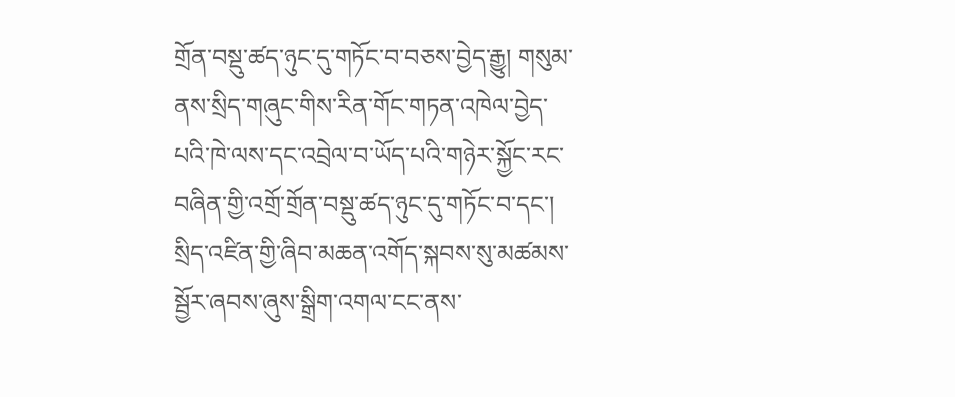གྲོན་བསྡུ་ཚད་ཉུང་དུ་གཏོང་བ་བཅས་བྱེད་རྒྱུ། གསུམ་ནས་སྲིད་གཞུང་གིས་རིན་གོང་གཏན་འཁེལ་བྱེད་པའི་ཁེ་ལས་དང་འབྲེལ་བ་ཡོད་པའི་གཉེར་སྐྱོང་རང་བཞིན་གྱི་འགྲོ་གྲོན་བསྡུ་ཚད་ཉུང་དུ་གཏོང་བ་དང་། སྲིད་འཛིན་གྱི་ཞིབ་མཆན་འགོད་སྐབས་སུ་མཚམས་སྦྱོར་ཞབས་ཞུས་སྒྲིག་འགལ་ངང་ནས་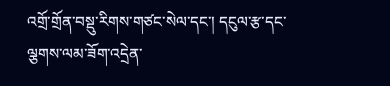འགྲོ་གྲོན་བསྡུ་རིགས་གཙང་སེལ་དང་། དངུལ་རྩ་དང་ལྕགས་ལམ་ཟོག་འདྲེན་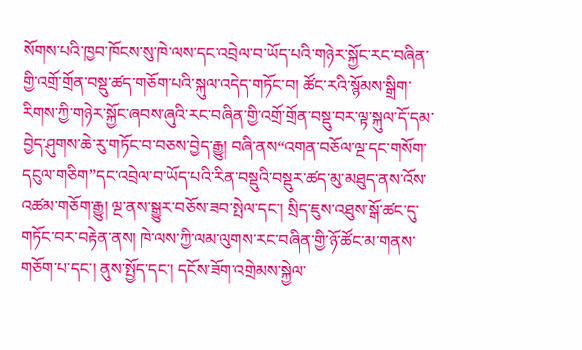སོགས་པའི་ཁྱབ་ཁོངས་སུ་ཁེ་ལས་དང་འབྲེལ་བ་ཡོད་པའི་གཉེར་སྐྱོང་རང་བཞིན་གྱི་འགྲོ་གྲོན་བསྡུ་ཚད་གཅོག་པའི་སྐུལ་འདེད་གཏོང་བ། ཚོང་རའི་སྙོམས་སྒྲིག་རིགས་ཀྱི་གཉེར་སྐྱོང་ཞབས་ཞུའི་རང་བཞིན་གྱི་འགྲོ་གྲོན་བསྡུ་བར་ལྟ་སྐུལ་དོ་དམ་བྱེད་ཤུགས་ཆེ་རུ་གཏོང་བ་བཅས་བྱེད་རྒྱུ། བཞི་ནས“འགན་བཅོལ་ལྔ་དང་གསོག་དངུལ་གཅིག”དང་འབྲེལ་བ་ཡོད་པའི་རིན་བསྡུའི་བསྡུར་ཚད་མུ་མཐུད་ནས་འོས་འཚམ་གཅོག་རྒྱུ། ལྔ་ནས་སྒྱུར་བཅོས་ཟབ་སྤེལ་དང་། སྲིད་ཇུས་འཐུས་སྒོ་ཚང་དུ་གཏོང་བར་བརྟེན་ནས། ཁེ་ལས་ཀྱི་ལམ་ལུགས་རང་བཞིན་གྱི་ཉོ་ཚོང་མ་གནས་གཅོག་པ་དང་། ནུས་སྤྱོད་དང་། དངོས་ཟོག་འགྲེམས་སྐྱེལ་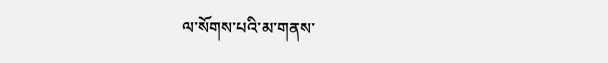ལ་སོགས་པའི་མ་གནས་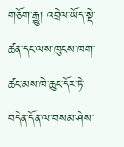གཅོག་རྒྱུ། འབྲེལ་ཡོད་སྡེ་ཚན་དང་ལས་ཁུངས་ཁག་ཚང་མས་ཁེ་ཆུང་དོར་ཏེ་བདེན་དོན་ལ་བསམ་ཤེས་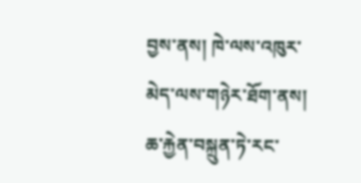བྱས་ནས། ཁེ་ལས་འཁུར་མེད་ལས་གཉེར་ཐོག་ནས། ཆ་རྐྱེན་བསྐྲུན་ཏེ་རང་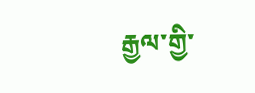རྒྱལ་གྱི་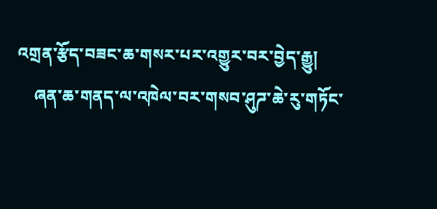འགྲན་རྩོད་བཟང་ཆ་གསར་པར་འགྱུར་བར་བྱེད་རྒྱུ།
    ཞན་ཆ་གནད་ལ་འཁེལ་བར་གསབ་ཤུཌ་ཆེ་རུ་གཏོང་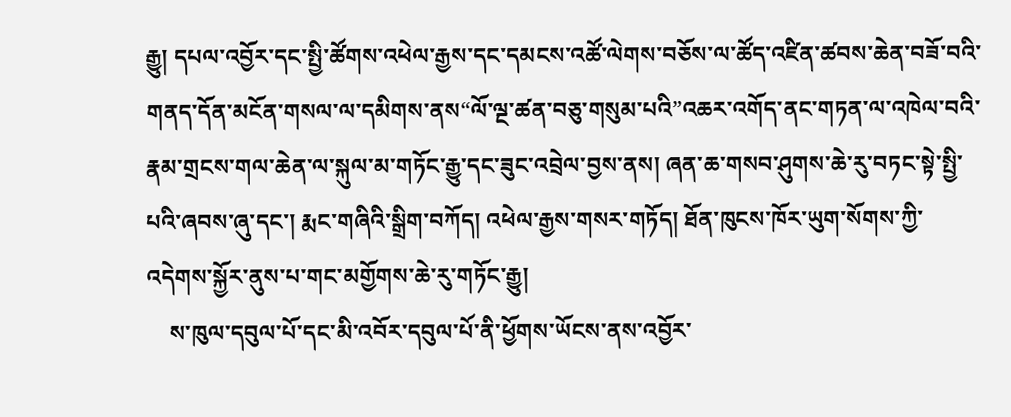རྒྱུ། དཔལ་འབྱོར་དང་སྤྱི་ཚོགས་འཕེལ་རྒྱས་དང་དམངས་འཚོ་ལེགས་བཅོས་ལ་ཚོད་འཛིན་ཚབས་ཆེན་བཟོ་བའི་གནད་དོན་མངོན་གསལ་ལ་དམིགས་ནས“ལོ་ལྔ་ཚན་བཅུ་གསུམ་པའི”འཆར་འགོད་ནང་གཏན་ལ་འཁེལ་བའི་རྣམ་གྲངས་གལ་ཆེན་ལ་སྐུལ་མ་གཏོང་རྒྱུ་དང་ཟུང་འབྲེལ་བྱས་ནས། ཞན་ཆ་གསབ་ཤུགས་ཆེ་རུ་བཏང་སྟེ་སྤྱི་པའི་ཞབས་ཞུ་དང་། རྨང་གཞིའི་སྒྲིག་བཀོད། འཕེལ་རྒྱས་གསར་གཏོད། ཐོན་ཁུངས་ཁོར་ཡུག་སོགས་ཀྱི་འདེགས་སྐྱོར་ནུས་པ་གང་མགྱོགས་ཆེ་རུ་གཏོང་རྒྱུ།
    ས་ཁུལ་དབུལ་པོ་དང་མི་འབོར་དབུལ་པོ་ནི་ཕྱོགས་ཡོངས་ནས་འབྱོར་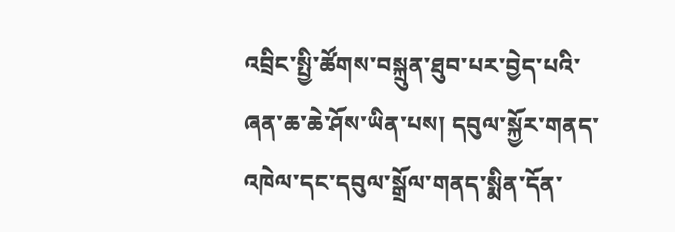འབྲིང་སྤྱི་ཚོགས་བསྐྲུན་ཐུབ་པར་བྱེད་པའི་ཞན་ཆ་ཆེ་ཤོས་ཡིན་པས། དབུལ་སྐྱོར་གནད་འཁེལ་དང་དབུལ་སྒྲོལ་གནད་སྨིན་དོན་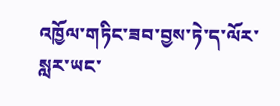འཁྱོལ་གཏིང་ཟབ་བྱས་ཏེ་ད་ལོར་སླར་ཡང་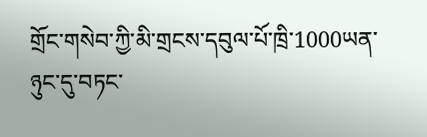གྲོང་གསེབ་ཀྱི་མི་གྲངས་དབུལ་པོ་ཁྲི་1000ཡན་ཉུང་དུ་བཏང་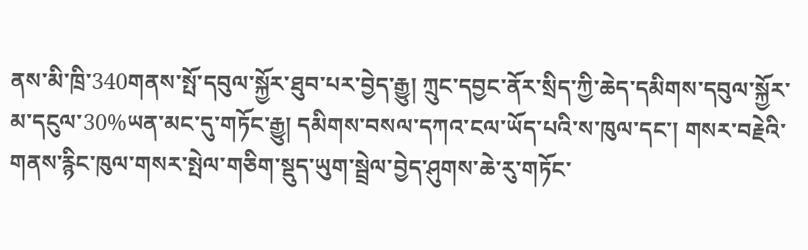ནས་མི་ཁྲི་340གནས་སྤོ་དབུལ་སྐྱོར་ཐུབ་པར་བྱེད་རྒྱུ། ཀྲུང་དབྱང་ནོར་སྲིད་ཀྱི་ཆེད་དམིགས་དབུལ་སྐྱོར་མ་དངུལ་30%ཡན་མང་དུ་གཏོང་རྒྱུ། དམིགས་བསལ་དཀའ་ངལ་ཡོད་པའི་ས་ཁུལ་དང་། གསར་བརྗེའི་གནས་རྙིང་ཁུལ་གསར་སྤེལ་གཅིག་སྡུད་ཡུག་སྦྲེལ་བྱེད་ཤུགས་ཆེ་རུ་གཏོང་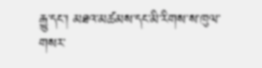རྒྱུ་དང་། མཐའ་མཚམས་དང་མི་རིགས་ས་ཁུལ་གསར་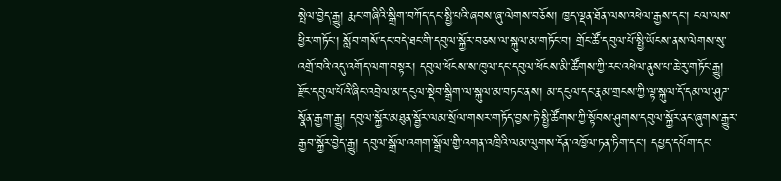སྤེལ་བྱེད་རྒྱུ། རྨང་གཞིའི་སྒྲིག་བཀོད་དང་སྤྱི་པའི་ཞབས་ཞུ་ལེགས་བཅོས། ཁྱད་ལྡན་ཐོན་ལས་འཕེལ་རྒྱས་དང་། ངལ་ལས་ཕྱིར་གཏོང་། སློབ་གསོ་དང་བདེ་ཐང་གི་དབུལ་སྐྱོར་བཅས་ལ་སྐུལ་མ་གཏོང་བ། གྲོང་ཚོ་དབུལ་པོ་སྤྱི་ཡོངས་ནས་ལེགས་སུ་འགྲོ་བའི་འདུ་འགོད་ལག་བསྟར། དབུལ་ཕོངས་ས་ཁུལ་དང་དབུལ་ཕོངས་མི་ཚོགས་ཀྱི་རང་འཕེལ་ནུས་པ་ཆེ་རུ་གཏོང་རྒྱུ། རྫོང་དབུལ་པོའི་ཞིང་འབྲེལ་མ་དངུལ་སྡེབ་སྒྲིག་ལ་སྐུལ་མ་བཏང་ནས། མ་དངུལ་དང་རྣམ་གྲངས་ཀྱི་ལྟ་སྐུལ་དོ་དམ་ལ་ཤུཌ་སྣོན་རྒྱག་རྒྱུ། དབུལ་སྐྱོར་མཐུན་སྦྱོར་ལམ་སྲོལ་གསར་གཏོད་བྱས་ཏེ་སྤྱི་ཚོགས་ཀྱི་སྟོབས་ཤུགས་དབུལ་སྐྱོར་ནང་ཞུགས་རྒྱུར་རྒྱབ་སྐྱོར་བྱེད་རྒྱུ། དབུལ་སྒྲོལ་འགག་སྒྲོལ་གྱི་འགན་འཁྲིའི་ལམ་ལུགས་དོན་འཁྱོལ་ཏན་ཏིག་དང་། དཔྱད་དཔོག་དང་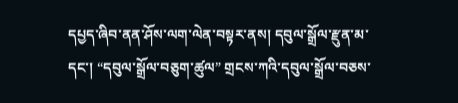དཔྱད་ཞིབ་ནན་ཤོས་ལག་ལེན་བསྟར་ནས། དབུལ་སྒྲོལ་རྫུན་མ་དང་། “དབུལ་སྒྲོལ་བཅུག་ཚུལ” གྲངས་ཀའི་དབུལ་སྒྲོལ་བཅས་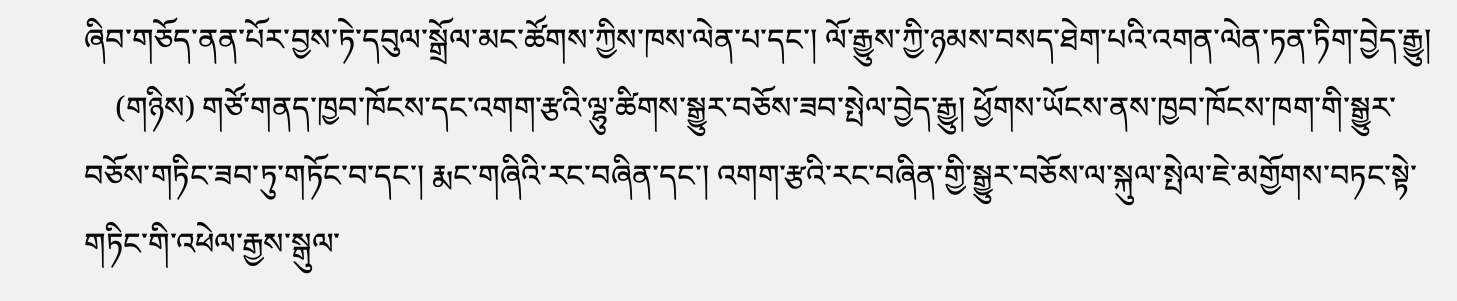ཞིབ་གཅོད་ནན་པོར་བྱས་ཏེ་དབུལ་སྒྲོལ་མང་ཚོགས་ཀྱིས་ཁས་ལེན་པ་དང་། ལོ་རྒྱུས་ཀྱི་ཉམས་བསད་ཐེག་པའི་འགན་ལེན་ཏན་ཏིག་བྱེད་རྒྱུ།
    (གཉིས) གཙོ་གནད་ཁྱབ་ཁོངས་དང་འགག་རྩའི་ལྷུ་ཚིགས་སྒྱུར་བཅོས་ཟབ་སྤེལ་བྱེད་རྒྱུ། ཕྱོགས་ཡོངས་ནས་ཁྱབ་ཁོངས་ཁག་གི་སྒྱུར་བཅོས་གཏིང་ཟབ་ཏུ་གཏོང་བ་དང་། རྨང་གཞིའི་རང་བཞིན་དང་། འགག་རྩའི་རང་བཞིན་གྱི་སྒྱུར་བཅོས་ལ་སྐུལ་སྤེལ་ཇེ་མགྱོགས་བཏང་སྟེ་གཏིང་གི་འཕེལ་རྒྱས་སྒུལ་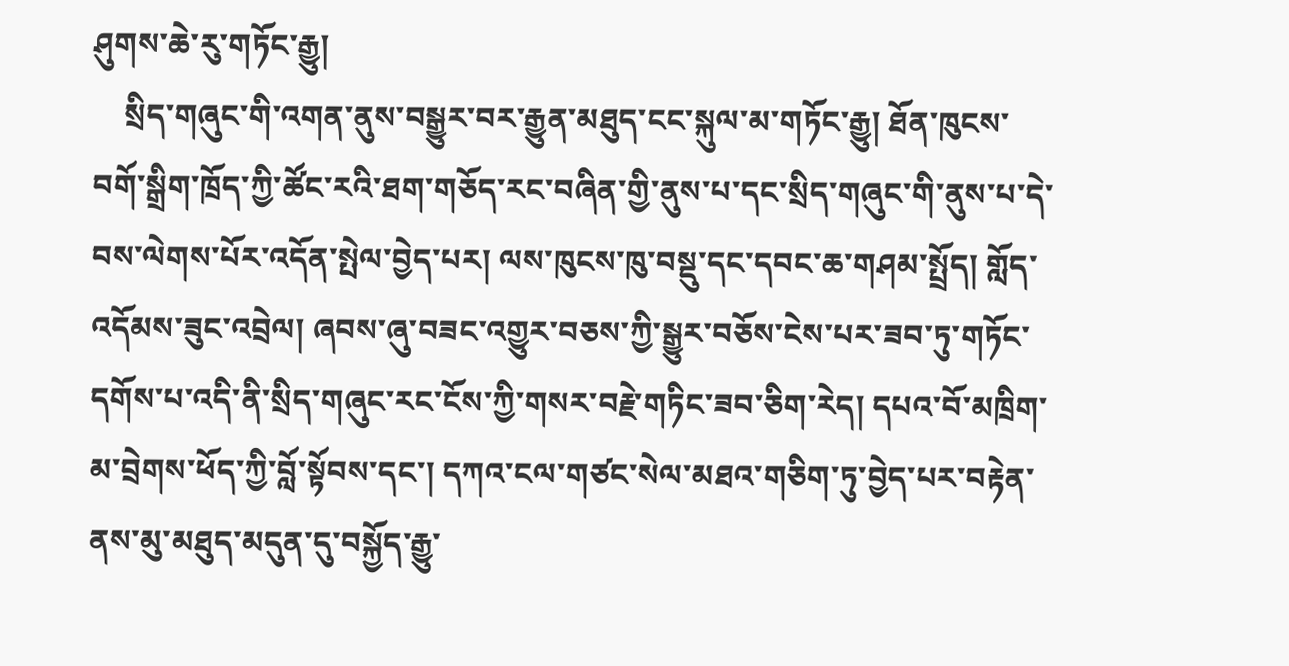ཤུགས་ཆེ་རུ་གཏོང་རྒྱུ།
    སྲིད་གཞུང་གི་འགན་ནུས་བསྒྱུར་བར་རྒྱུན་མཐུད་ངང་སྐུལ་མ་གཏོང་རྒྱུ། ཐོན་ཁུངས་བགོ་སྒྲིག་ཁྲོད་ཀྱི་ཚོང་རའི་ཐག་གཅོད་རང་བཞིན་གྱི་ནུས་པ་དང་སྲིད་གཞུང་གི་ནུས་པ་དེ་བས་ལེགས་པོར་འདོན་སྤེལ་བྱེད་པར། ལས་ཁུངས་ཁུ་བསྡུ་དང་དབང་ཆ་གཤམ་སྤྲོད། གློད་འདོམས་ཟུང་འབྲེལ། ཞབས་ཞུ་བཟང་འགྱུར་བཅས་ཀྱི་སྒྱུར་བཅོས་ངེས་པར་ཟབ་ཏུ་གཏོང་དགོས་པ་འདི་ནི་སྲིད་གཞུང་རང་ངོས་ཀྱི་གསར་བརྗེ་གཏིང་ཟབ་ཅིག་རེད། དཔའ་བོ་མཁྲིག་མ་བྲེགས་ཕོད་ཀྱི་བློ་སྟོབས་དང་། དཀའ་ངལ་གཙང་སེལ་མཐའ་གཅིག་ཏུ་བྱེད་པར་བརྟེན་ནས་མུ་མཐུད་མདུན་དུ་བསྐྱོད་རྒྱུ་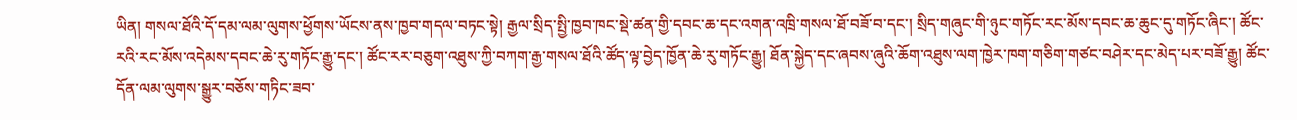ཡིན། གསལ་ཐོའི་དོ་དམ་ལམ་ལུགས་ཕྱོགས་ཡོངས་ནས་ཁྱབ་གདལ་བཏང་སྟེ། རྒྱལ་སྲིད་སྤྱི་ཁྱབ་ཁང་སྡེ་ཚན་གྱི་དབང་ཆ་དང་འགན་འཁྲི་གསལ་ཐོ་བཟོ་བ་དང་། སྲིད་གཞུང་གི་ཉུང་གཏོང་རང་མོས་དབང་ཆ་ཆུང་དུ་གཏོང་ཞིང་། ཚོང་རའི་རང་མོས་འདེམས་དབང་ཆེ་རུ་གཏོང་རྒྱུ་དང་། ཚོང་རར་བཅུག་འཐུས་ཀྱི་བཀག་རྒྱ་གསལ་ཐོའི་ཚོད་ལྟ་བྱེད་ཁྱོན་ཆེ་རུ་གཏོང་རྒྱུ། ཐོན་སྐྱེད་དང་ཞབས་ཞུའི་ཆོག་འཐུས་ལག་ཁྱེར་ཁག་གཅིག་གཙང་བཤེར་དང་མེད་པར་བཟོ་རྒྱུ། ཚོང་དོན་ལམ་ལུགས་སྒྱུར་བཅོས་གཏིང་ཟབ་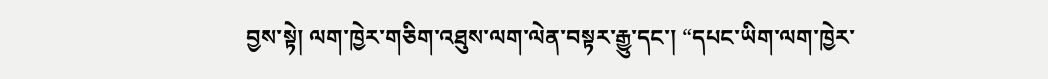བྱས་སྟེ། ལག་ཁྱེར་གཅིག་འཐུས་ལག་ལེན་བསྟར་རྒྱུ་དང་། “དཔང་ཡིག་ལག་ཁྱེར་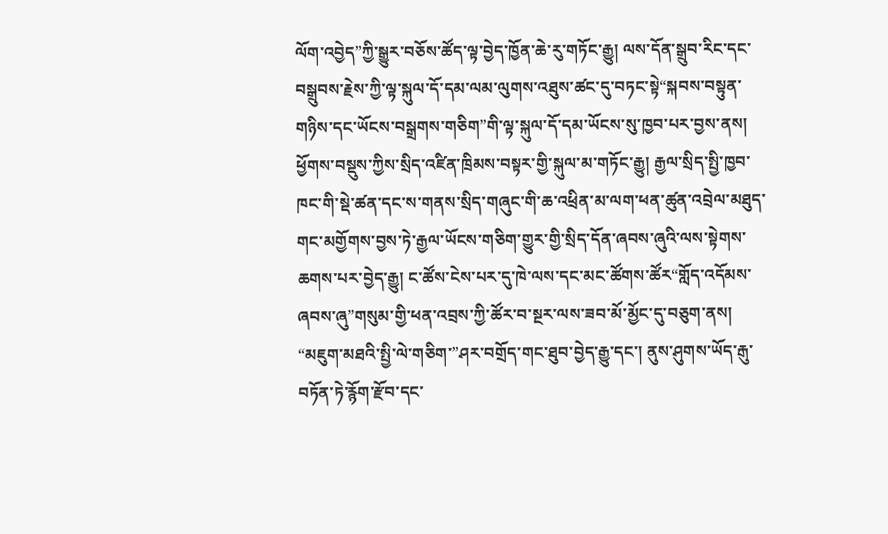ལོག་འབྱེད”ཀྱི་སྒྱུར་བཅོས་ཚོད་ལྟ་བྱེད་ཁྱོན་ཆེ་རུ་གཏོང་རྒྱུ། ལས་དོན་སྒྲུབ་རིང་དང་བསྒྲུབས་རྗེས་ཀྱི་ལྟ་སྐུལ་དོ་དམ་ལམ་ལུགས་འཐུས་ཚང་དུ་བཏང་སྟེ“སྐབས་བསྟུན་གཉིས་དང་ཡོངས་བསྒྲགས་གཅིག”གི་ལྟ་སྐུལ་དོ་དམ་ཡོངས་སུ་ཁྱབ་པར་བྱས་ནས། ཕྱོགས་བསྡུས་ཀྱིས་སྲིད་འཛིན་ཁྲིམས་བསྟར་གྱི་སྐུལ་མ་གཏོང་རྒྱུ། རྒྱལ་སྲིད་སྤྱི་ཁྱབ་ཁང་གི་སྡེ་ཚན་དང་ས་གནས་སྲིད་གཞུང་གི་ཆ་འཕྲིན་མ་ལག་ཕན་ཚུན་འབྲེལ་མཐུད་གང་མགྱོགས་བྱས་ཏེ་རྒྱལ་ཡོངས་གཅིག་གྱུར་གྱི་སྲིད་དོན་ཞབས་ཞུའི་ལས་སྟེགས་ཆགས་པར་བྱེད་རྒྱུ། ང་ཚོས་ངེས་པར་དུ་ཁེ་ལས་དང་མང་ཚོགས་ཚོར“གློད་འདོམས་ཞབས་ཞུ”གསུམ་གྱི་ཕན་འབྲས་ཀྱི་ཚོར་བ་སྔར་ལས་ཟབ་མོ་མྱོང་དུ་བཅུག་ནས། “མཇུག་མཐའི་སྤྱི་ལེ་གཅིག་”ཤར་བགྲོད་གང་ཐུབ་བྱེད་རྒྱུ་དང་། ནུས་ཤུགས་ཡོད་རྒུ་བཏོན་ཏེ་རྙོག་རྫོབ་དང་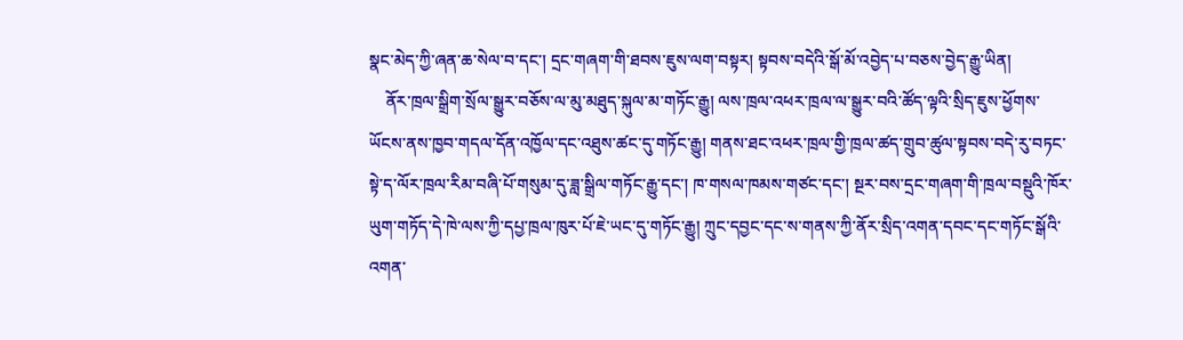སྣང་མེད་ཀྱི་ཞན་ཆ་སེལ་བ་དང་། དྲང་གཞག་གི་ཐབས་ཇུས་ལག་བསྟར། སྟབས་བདེའི་སྒོ་མོ་འབྱེད་པ་བཅས་བྱེད་རྒྱུ་ཡིན།
    ནོར་ཁྲལ་སྒྲིག་སྲོལ་སྒྱུར་བཅོས་ལ་མུ་མཐུད་སྐུལ་མ་གཏོང་རྒྱུ། ལས་ཁྲལ་འཕར་ཁྲལ་ལ་སྒྱུར་བའི་ཚོད་ལྟའི་སྲིད་ཇུས་ཕྱོགས་ཡོངས་ནས་ཁྱབ་གདལ་དོན་འཁྱོལ་དང་འཐུས་ཚང་དུ་གཏོང་རྒྱུ། གནས་ཐང་འཕར་ཁྲལ་གྱི་ཁྲལ་ཚད་གྲུབ་ཚུལ་སྟབས་བདེ་རུ་བཏང་སྟེ་ད་ལོར་ཁྲལ་རིམ་བཞི་པོ་གསུམ་དུ་ཟླ་སྒྲིལ་གཏོང་རྒྱུ་དང་། ཁ་གསལ་ཁམས་གཙང་དང་། སྔར་བས་དྲང་གཞག་གི་ཁྲལ་བསྡུའི་ཁོར་ཡུག་གཏོད་དེ་ཁེ་ལས་ཀྱི་དཔྱ་ཁྲལ་ཁུར་པོ་ཇེ་ཡང་དུ་གཏོང་རྒྱུ། ཀྲུང་དབྱང་དང་ས་གནས་ཀྱི་ནོར་སྲིད་འགན་དབང་དང་གཏོང་སྒོའི་འགན་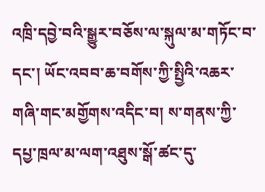འཁྲི་དབྱེ་བའི་སྒྱུར་བཅོས་ལ་སྐུལ་མ་གཏོང་བ་དང་། ཡོང་འབབ་ཆ་བགོས་ཀྱི་སྤྱིའི་འཆར་གཞི་གང་མགྱོགས་འདིང་བ། ས་གནས་ཀྱི་དཔྱ་ཁྲལ་མ་ལག་འཐུས་སྒོ་ཚང་དུ་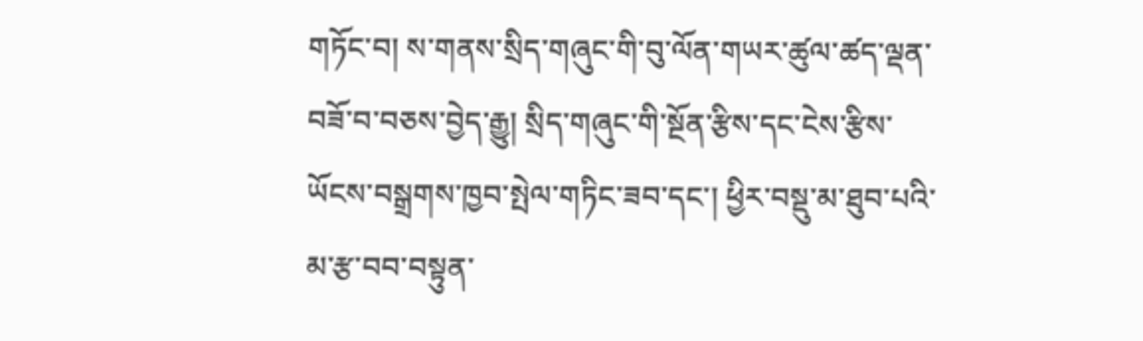གཏོང་བ། ས་གནས་སྲིད་གཞུང་གི་བུ་ལོན་གཡར་ཚུལ་ཚད་ལྡན་བཟོ་བ་བཅས་བྱེད་རྒྱུ། སྲིད་གཞུང་གི་སྔོན་རྩིས་དང་ངེས་རྩིས་ཡོངས་བསྒྲགས་ཁྱབ་སྤེལ་གཏིང་ཟབ་དང་། ཕྱིར་བསྡུ་མ་ཐུབ་པའི་མ་རྩ་བབ་བསྟུན་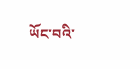ཡོང་བའི་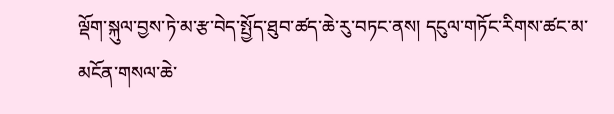ལྡོག་སྐུལ་བྱས་ཏེ་མ་རྩ་བེད་སྤྱོད་ཐུབ་ཚད་ཆེ་རུ་བཏང་ནས། དངུལ་གཏོང་རིགས་ཚང་མ་མངོན་གསལ་ཆེ་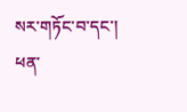སར་གཏོང་བ་དང་། ཕན་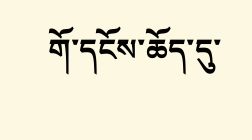གོ་དངོས་ཆོད་དུ་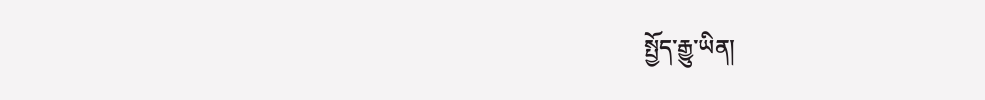སྤྱོད་རྒྱུ་ཡིན།